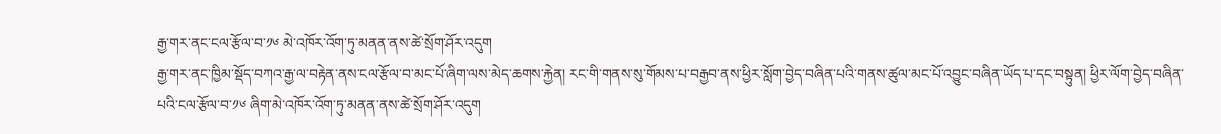རྒྱ་གར་ནང་ངལ་རྩོལ་བ་༡༦ མེ་འཁོར་འོག་ཏུ་མནན་ནས་ཚེ་སྲོག་ཤོར་འདུག
རྒྱ་གར་ནང་ཁྱིམ་སྡོད་བཀའ་རྒྱ་ལ་བརྟེན་ནས་ངལ་རྩོལ་བ་མང་པོ་ཞིག་ལས་མེད་ཆགས་རྐྱེན། རང་གི་གནས་སུ་གོམས་པ་བརྒྱབ་ནས་ཕྱིར་སློག་བྱེད་བཞིན་པའི་གནས་ཚུལ་མང་པོ་འབྱུང་བཞིན་ཡོད་པ་དང་བསྟུན། ཕྱིར་ལོག་བྱེད་བཞིན་པའི་ངལ་རྩོལ་བ་༡༦ ཞིག་མེ་འཁོར་འོག་ཏུ་མནན་ནས་ཚེ་སྲོག་ཤོར་འདུག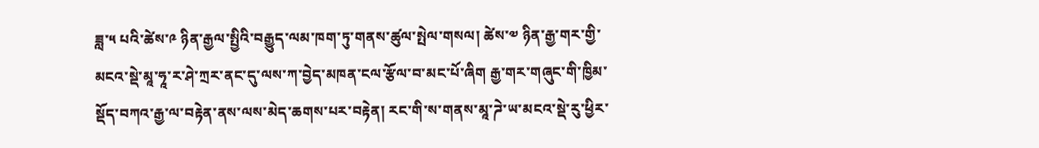ཟླ་༥ པའི་ཚེས་༩ ཉིན་རྒྱལ་སྤྱིའི་བརྒྱུད་ལམ་ཁག་ཏུ་གནས་ཚུལ་སྤེལ་གསལ། ཚེས་༧ ཉིན་རྒྱ་གར་གྱི་མངའ་སྡེ་མཱ་ཧཱ་ར་ཤེ་ཀྲར་ནང་དུ་ལས་ཀ་བྱེད་མཁན་ངལ་རྩོལ་བ་མང་པོ་ཞིག རྒྱ་གར་གཞུང་གི་ཁྱིམ་སྡོད་བཀའ་རྒྱ་ལ་བརྟེན་ནས་ལས་མེད་ཆགས་པར་བརྟེན། རང་གི་ས་གནས་མཱ་ཌེ་ཡ་མངའ་སྡེ་རུ་ཕྱིར་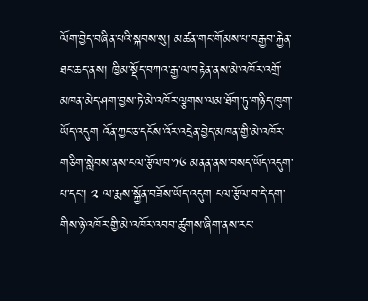ལོག་བྱེད་བཞིན་པའི་སྐབས་སུ། མཚན་གང་གོམས་པ་བརྒྱབ་རྐྱེན་ཐང་ཆད་ནས། ཁྱིམ་སྡོད་བཀའ་རྒྱ་ལ་བརྟེན་ནས་མེ་འཁོར་འགྲོ་མཁན་མེད་ཤག་བྱས་ཏེ་མེ་འཁོར་ལྕགས་ལམ་ཐོག་ཏུ་གཉིད་ཁུག་ཡོད་འདུག འོན་ཀྱང་ཅ་དངོས་འོར་འདྲེན་བྱེད་མཁན་གྱི་མེ་འཁོར་གཅིག་སླེབས་ནས་ངལ་རྩོལ་བ་༡༦ མནན་ནས་བསད་ཡོད་འདུག་པ་དང་། ༢ ལ་རྨས་སྐྱོན་བཟོས་ཡོད་འདུག ངལ་རྩོལ་བ་དེ་དག་གིས་ཉེ་འཁོར་གྱི་མེ་འཁོར་འབབ་ཚུགས་ཞིག་ནས་རང་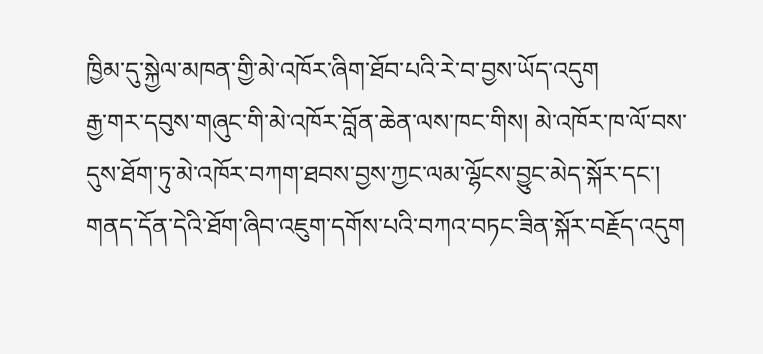ཁྱིམ་དུ་སྐྱེལ་མཁན་གྱི་མེ་འཁོར་ཞིག་ཐོབ་པའི་རེ་བ་བྱས་ཡོད་འདུག
རྒྱ་གར་དབུས་གཞུང་གི་མེ་འཁོར་བློན་ཆེན་ལས་ཁང་གིས། མེ་འཁོར་ཁ་ལོ་བས་དུས་ཐོག་ཏུ་མེ་འཁོར་བཀག་ཐབས་བྱས་ཀྱང་ལམ་ལྷོངས་བྱུང་མེད་སྐོར་དང་། གནད་དོན་དེའི་ཐོག་ཞིབ་འཇུག་དགོས་པའི་བཀའ་བཏང་ཟིན་སྐོར་བརྗོད་འདུག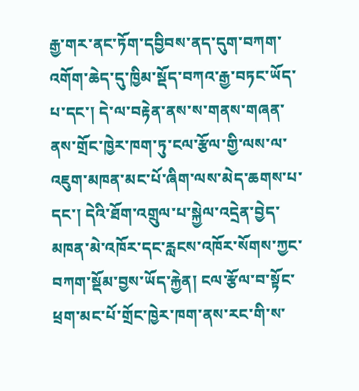རྒྱ་གར་ནང་ཏོག་དབྱིབས་ནད་དུག་བཀག་འགོག་ཆེད་དུ་ཁྱིམ་སྡོད་བཀའ་རྒྱ་བཏང་ཡོད་པ་དང་། དེ་ལ་བརྟེན་ནས་ས་གནས་གཞན་ནས་གྲོང་ཁྱེར་ཁག་ཏུ་ངལ་རྩོལ་གྱི་ལས་ལ་འཇུག་མཁན་མང་པོ་ཞིག་ལས་མེད་ཆགས་པ་དང་། དེའི་ཐོག་འགྲུལ་པ་སྐྱེལ་འདྲེན་བྱེད་མཁན་མེ་འཁོར་དང་རླངས་འཁོར་སོགས་ཀྱང་བཀག་སྡོམ་བྱས་ཡོད་རྐྱེན། ངལ་རྩོལ་བ་སྟོང་ཕྲག་མང་པོ་གྲོང་ཁྱེར་ཁག་ནས་རང་གི་ས་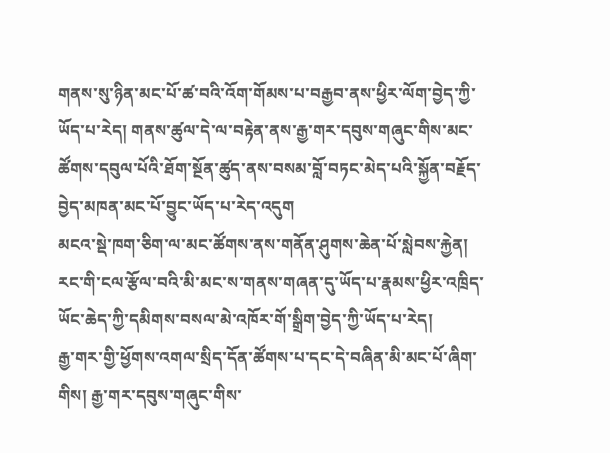གནས་སུ་ཉིན་མང་པོ་ཚ་བའི་འོག་གོམས་པ་བརྒྱབ་ནས་ཕྱིར་ལོག་བྱེད་ཀྱི་ཡོད་པ་རེད། གནས་ཚུལ་དེ་ལ་བརྟེན་ནས་རྒྱ་གར་དབུས་གཞུང་གིས་མང་ཚོགས་དབུལ་པོའི་ཐོག་སྔོན་ཚུད་ནས་བསམ་བློ་བཏང་མེད་པའི་སྐྱོན་བརྗོད་བྱེད་མཁན་མང་པོ་བྱུང་ཡོད་པ་རེད་འདུག
མངའ་སྡེ་ཁག་ཅིག་ལ་མང་ཚོགས་ནས་གནོན་ཤུགས་ཆེན་པོ་སླེབས་རྐྱེན། རང་གི་ངལ་རྩོལ་བའི་མི་མང་ས་གནས་གཞན་དུ་ཡོད་པ་རྣམས་ཕྱིར་འཁྲིད་ཡོང་ཆེད་ཀྱི་དམིགས་བསལ་མེ་འཁོར་གོ་སྒྲིག་བྱེད་ཀྱི་ཡོད་པ་རེད།
རྒྱ་གར་གྱི་ཕྱོགས་འགལ་སྲིད་དོན་ཚོགས་པ་དང་དེ་བཞིན་མི་མང་པོ་ཞིག་གིས། རྒྱ་གར་དབུས་གཞུང་གིས་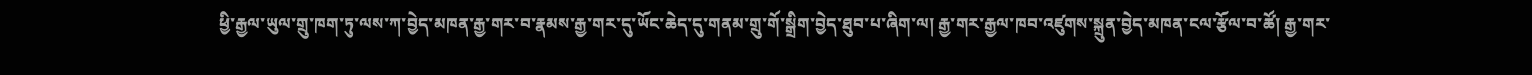ཕྱི་རྒྱལ་ཡུལ་གྲུ་ཁག་ཏུ་ལས་ཀ་བྱེད་མཁན་རྒྱ་གར་བ་རྣམས་རྒྱ་གར་དུ་ཡོང་ཆེད་དུ་གནམ་གྲུ་གོ་སྒྲིག་བྱེད་ཐུབ་པ་ཞིག་ལ། རྒྱ་གར་རྒྱལ་ཁབ་འཛུགས་སྐྲུན་བྱེད་མཁན་ངལ་རྩོལ་བ་ཚོ། རྒྱ་གར་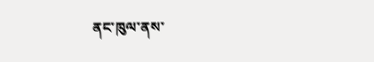ནང་ཁུལ་ནས་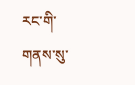རང་གི་གནས་སུ་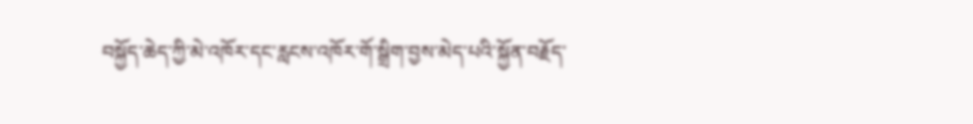བསྐྱོད་ཆེད་ཀྱི་མེ་འཁོར་དང་རླངས་འཁོར་གོ་སྒྲིག་བྱས་མེད་པའི་སྐྱོན་བརྗོད་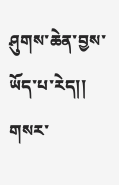ཤུགས་ཆེན་བྱས་ཡོད་པ་རེད།།
གསར་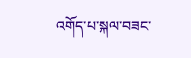འགོད་པ་སྐལ་བཟང་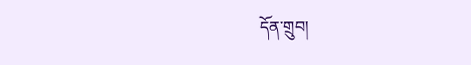དོན་གྲུབ།